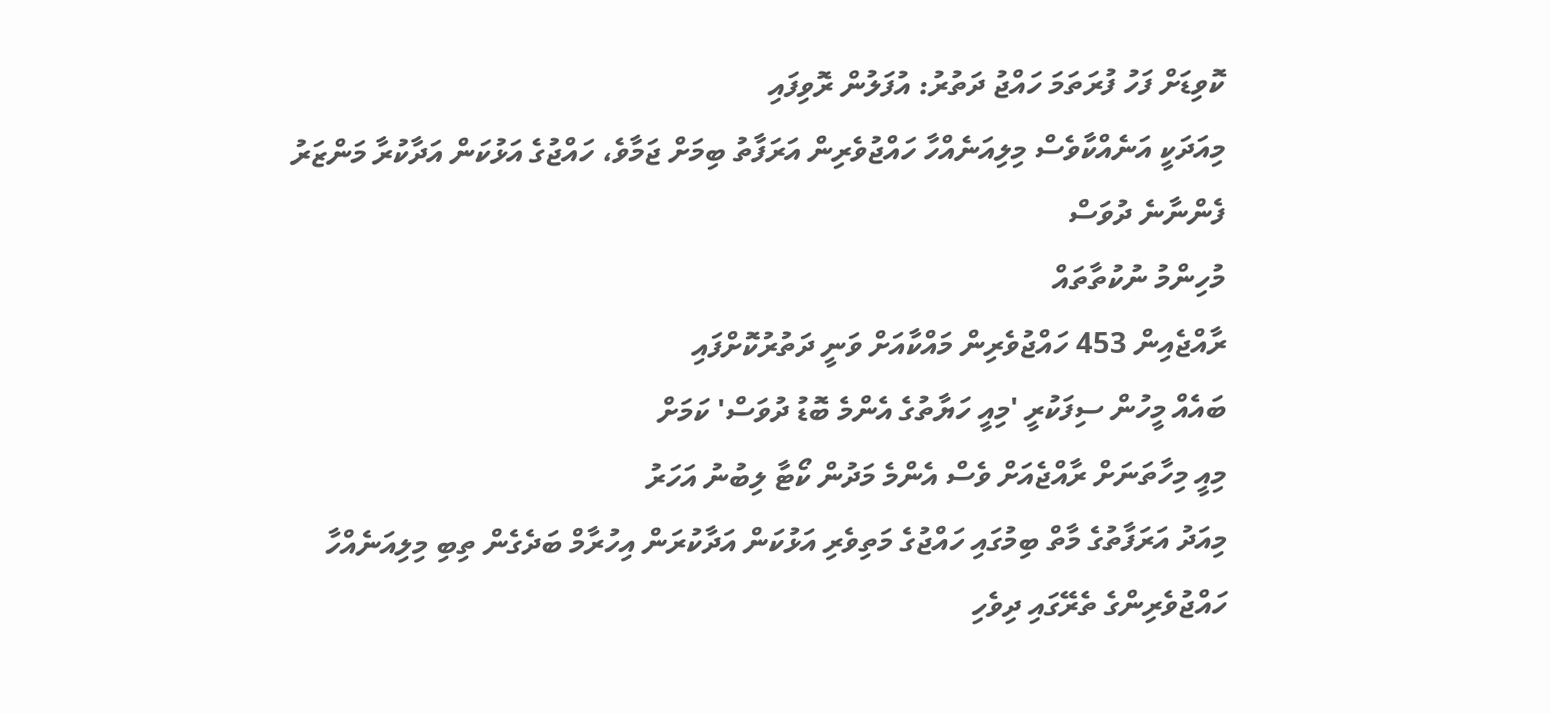ކޮވިޑަށް ފަހު ފުރަތަމަ ހައްޖު ދަތުރު: އުފަލުން ރޮވިފައި
މިއަދަކީ އަނެއްކާވެސް މިލިއަނެއްހާ ހައްޖުވެރިން އަރަފާތު ބިމަށް ޖަމާވެ، ހައްޖުގެ އަޅުކަން އަދާކުރާ މަންޒަރު ފެންނާނެ ދުވަސް
މުހިންމު ނުކުތާތައް
ރާއްޖެއިން 453 ހައްޖުވެރިން މައްކާއަށް ވަނީ ދަތުރުކޮށްފައި
ބައެއް މީހުން ސިފަކުރީ 'މިއީ ހަޔާތުގެ އެންމެ ބޮޑު ދުވަސް' ކަމަށް
މިއީ މިހާތަނަށް ރާއްޖެއަށް ވެސް އެންމެ މަދުން ކޯޓާ ލިބުނު އަހަރު
މިއަދު އަރަފާތުގެ މާތް ބިމުގައި ހައްޖުގެ މަތިވެރި އަޅުކަން އަދާކުރަން އިހުރާމް ބަދެގެން ތިބި މިލިއަނެއްހާ ހައްޖުވެރިންގެ ތެރޭގައި ދިވެހި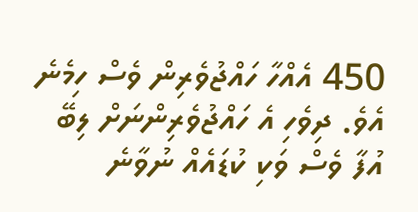450 އެއްހާ ހައްޖުވެރިން ވެސް ހިމެނެ އެވެ. ދިވެހި އެ ހައްޖުވެރިންނަށް ލިބޭ އުފާ ވެސް ވަކި ކުޑައެއް ނުވާނެ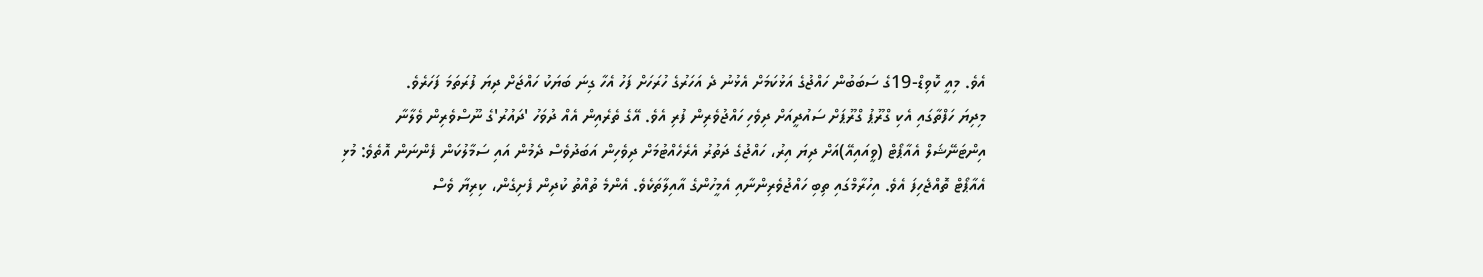އެވެ. މިއީ ކޮވިޑް-19ގެ ސަބަބުން ހައްޖުގެ އަޅުކަމަށް އެޅުނު ދެ އަހަރުގެ ހުރަހަށް ފަހު އެހާ ގިނަ ބަޔަކު ހައްޖަށް ދިޔަ ފުރަތަމަ ފަހަރެވެ.
މިދިޔަ ހަފްތާގައި އެކި ގްރޫޕު ގްރޫޕަށް ސައުދީއަށް ދިވެހި ހައްޖުވެރިން ފުރި އެވެ. އޭގެ ތެރެއިން އެއް ދުވަހު 'ދައުރު'ގެ ނޫސްވެރިން ވެލާނާ އިންޓަނޭޝަލް އެއާޕޯޓް (ވީއައިއޭ)އަށް ދިޔަ އިރު، ހައްޖުގެ ދަތުރު އެރެހެއްޓުމަށް ދިވެހިން އަބަދުވެސް ދެމުން އައި ސަމާލުކަން ފެންނަން އޮތެވެ: މުޅި އެއާޕޯޓް ތޮއްޖެހިފަ އެވެ. އިހުރާމްގައި ތިބި ހައްޖުވެރިންނާއި އެމީހުންގެ އާއިލާތަކެވެ. އެންމެ ތުއްތު ކުދިން ފެށިގެން، ކިރިޔާ ވެސް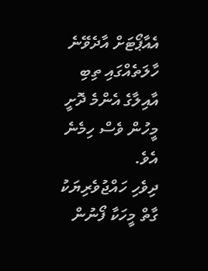އެއާޕޯޓަށް އާދެވޭނެ ހާލަތެއްގައި ތިބި އާއިލާގެ އެންމެ ދޮށީ މީހުން ވެސް ހިމެނެ އެވެ.
ދިވެހި ހައްޖުވެރިޔަކު ގާތް މީހަކާ ފޯނުން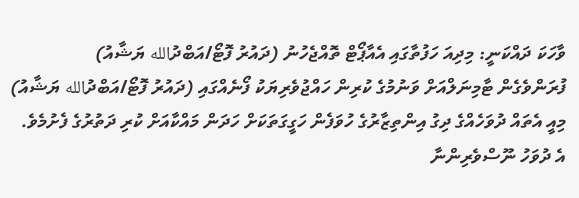ވާހަކަ ދައްކަނީ: މިދިއަ ހަފުތާގައި އެއާޕޯޓް ތޮއްޖެހުނު (ދައުރު ފޮޓޯ/އަބްދުالله ޔަޝާއު)
ފުރަންވެގެން ޓާމިނަލްއަށް ވަނުމުގެ ކުރިން ހައްޖުވެރިޔަކު ފޯނެއްގައި (ދައުރު ފޮޓޯ/އަބްދުالله ޔަޝާއު)
މިއީ އެތައް ދުވަހެއްގެ ދިގު އިންތިޒާރުގެ ހުވަފެން ހަގީގަތަކަށް ހަދަން މައްކާއަށް ކުރި ދަތުރުގެ ފެށުމެވެ.
އެ ދުވަހު ނޫސްވެރިންނާ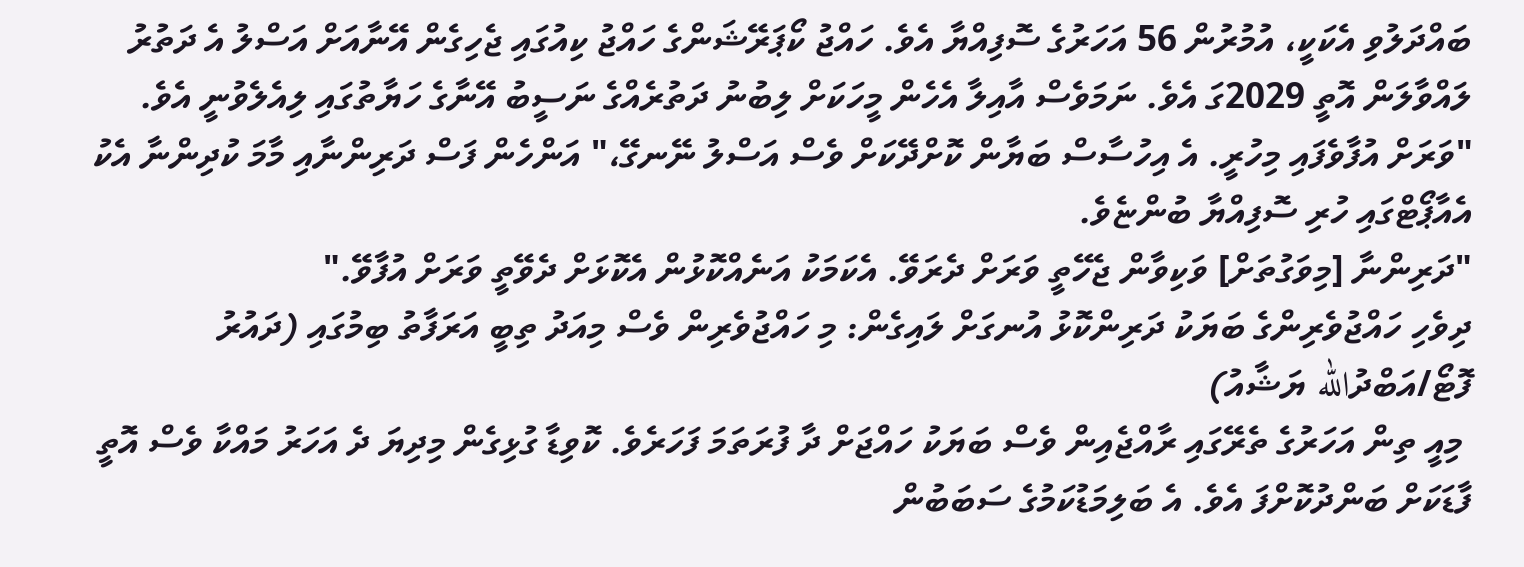ބައްދަލުވި އެކަކީ، އުމުރުން 56 އަހަރުގެ ސޮފިއްޔާ އެވެ. ހައްޖު ކޯޕަރޭޝަންގެ ހައްޖު ކިއުގައި ޖެހިގެން އޭނާއަށް އަސްލު އެ ދަތުރު ލައްވާލަން އޮތީ 2029ގަ އެވެ. ނަމަވެސް އާއިލާ އެހެން މީހަކަށް ލިބުނު ދަތުރެއްގެ ނަސީބު އޭނާގެ ހަޔާތުގައި ލިއެލެވުނީ އެވެ.
"ވަރަށް އުފާވެފައި މިހުރީ. އެ އިހުސާސް ބަޔާން ކޮށްދޭކަށް ވެސް އަސްލު ނޭނގޭ،" އަންހެން ފަސް ދަރިންނާއި މާމަ ކުދިންނާ އެކު އެއާޕޯޓްގައި ހުރި ސޮފިއްޔާ ބުންޏެވެ.
"ދަރިންނާ [މިވަގުތަށް] ވަކިވާން ޖެހޭތީ ވަރަށް ދެރަވޭ. އެކަމަކު އަނެއްކޮޅުން އެކޮޅަށް ދެވޭތީ ވަރަށް އުފާވޭ."
ދިވެހި ހައްޖުވެރިންގެ ބަޔަކު ދަރިންކޮޅު އުނގަށް ލައިގެން: މި ހައްޖުވެރިން ވެސް މިއަދު ތިބީ އަރަފާތު ބިމުގައި (ދައުރު ފޮޓޯ/އަބްދުالله ޔަޝާއު)
 މިއީ ތިން އަހަރުގެ ތެރޭގައި ރާއްޖެއިން ވެސް ބަޔަކު ހައްޖަށް ދާ ފުރަތަމަ ފަހަރެވެ. ކޮވިޑާ ގުޅިގެން މިދިޔަ ދެ އަހަރު މައްކާ ވެސް އޮތީ ފާޑަކަށް ބަންދުކޮށްފަ އެވެ. އެ ބަލިމަޑުކަމުގެ ސަބަބުން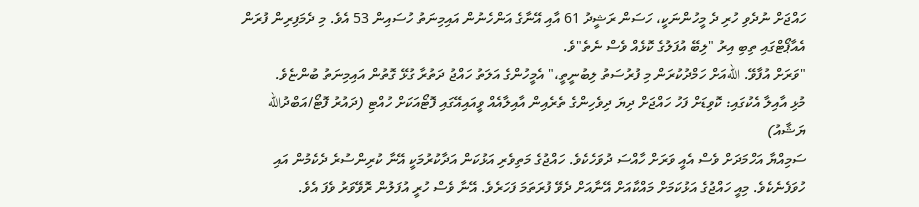ހައްޖަށް ނުދެވި ހުރި ދެ މީހުންނަކީ، ހަސަން ރަޝީދު 61 އާއި އޭނާގެ އަންހެނުން އައިމިނަތު ހުސައިން 53 އެވެ. މި ދެމަފިރިން ފުރަން އެއާޕޯޓްގައި ތިބި އިރު "ލިބޭ އުފަލުގެ ކޮޅެއް ވެސް ނެތެ"ވެ.
"ވަރަށް އުފާވޭ. اللهއަށް ހަމްދުކުރަން މި ފުރުސަތު ލިބުނީތީ،" އެމީހުންގެ އަލަތު ހައްޖު ދަތުރާ ގުޅޭ ގޮތުން އައިމިނަތު ބުންޏެވެ.
މުޅި އާއިލާ އެކުގައި: ކޮވިޑަށް ފަހު ހައްޖަށް ދިޔަ ދިވެހިންގެ ތެރެއިން އާއިލާއެއް ވީއައިއޭގައި ފޮޓޯއަކަށް ހުއްޓި (ދައުރު ފޮޓޯ/އަބްދުالله ޔަޝާއު)
ސަމިއްޔާ އަހްމަދަށް ވެސް އެއީ ވަރަށް ހާއްސަ ދުވަހެކެވެ. ހައްޖުގެ މަތިވެރި އަޅުކަން އަދާކުރުމަކީ އޭނާ ކުރިންސުރެ ދެކެމުން އައި ހުވަފެނެކެވެ. މިއީ ހައްޖުގެ އަޅުކަމަށް މައްކާއަށް އޭނާއަށް ދެވޭ ފުރަތަމަ ފަހަރެވެ. އޭނާ ވެސް ހުރީ އުފަލުން ރޮވޭވަރު ވެފަ އެވެ.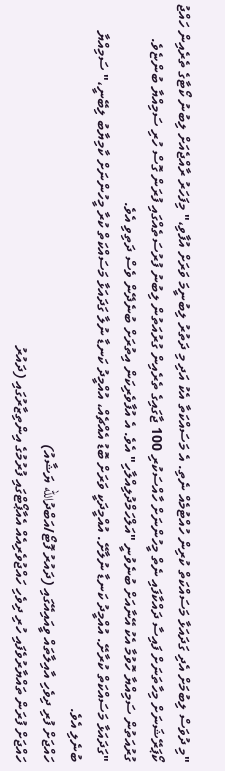"މި ދުވަސް ލިބުމަށް އެދި ގަދައަޅާ މަސައްކަތް ކުރިން ހުއްޓުމެއް ނެތި. އެ މަސައްކަތާ އެކު އަދި މި ދަތުރު ލިބުނީމަ ވަރަށް އުފާވި،" މިފަހަރު ރާއްޖެއަށް ލިބުނު ކޯޓާގެ ތެރެއިން ހައްޖު ކޯޕަރޭޝަނަށް މިހާތަނަށް ފައިސާ ދައްކާފައި ނެތް މީހުންނަށް ހާއްސަކުރި 100 ޖާގައިގެ ތެރެއިން ގުރުއަތުން ލިބުނު ފުރުސަތެއްގައި ފުރަން ގޮސް ހުރި ސަމިއްޔާ ބުންޏެވެ.
ގުރުއަތުން ސަމިއްޔާ ހޮވުމާ އެކު އޭނާއަށް ބުނެވުނީ "އަލްހަމްދުލިއްލާހި" އެވެ. އެ އުފާވެރިކަން އިތުރަށް ބުނެދޭން ވެސް ދަތިވި އެވެ.
"ގަދައަޅާ މަސައްކަތް ކުރާށޭ. އުއްމީދު ކަނޑާ ނުލާށޭ. އުއްމީދަކީ ވަރަށް ބޮޑު އެއްޗެއް، އުއްމީދު ކަނޑާ ނުލާ ގަދައަޅާ މަސައްކަތް ކުރާ މީހުންނަށް ކާމިޔާބު ލިބޭނީ،" ސަމިއްޔާ ބުނެލި އެވެ.
ހައްޖަށް ފުރި ދިވެހި އާއިލާތައް ވީއައިއޭގައި (ދައުރު ފޮޓޯ/އަބްދުالله ޔަޝާއު)
ހައްޖަށް ފުރަން ތައްޔާރުވެފައި ހުރި ދިވެހި ހައްޖުވެރިއެއް އެއާޕޯޓްގައި ފުރުމުގެ އިންތިޒާރުގައި (ދައުރު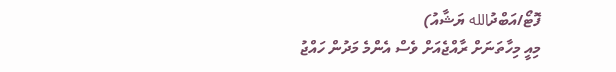ފޮޓޯ/އަބްދުالله ޔަޝާއު)
މިއީ މިހާތަނަށް ރާއްޖެއަށް ވެސް އެންމެ މަދުން ހައްޖު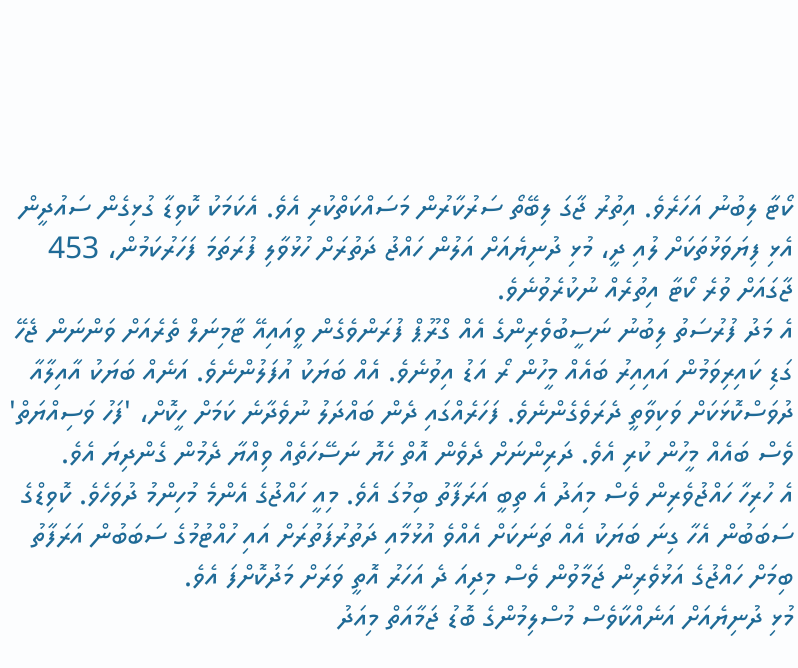ކޯޓާ ލިބުނު އަހަރެވެ. އިތުރު ޖާގަ ލިބޭތޯ ސަރުކާރުން މަސައްކަތްކުރި އެވެ. އެކަމަކު ކޮވިޑާ ގުޅިގެން ސައުދީން އެޅި ފިޔަވަޅުތަކަށް ލުއި ދީ، މުޅި ދުނިޔެއަށް އަލުން ހައްޖު ދަތުރަށް ހުޅުވާލި ފުރަތަމަ ފަހަރުކަމުން، 453 ޖާގައަށް ވުރެ ކޯޓާ އިތުރެއް ނުކުރެވުނެވެ.
އެ މަދު ފުރުސަތު ލިބުނު ނަސީބުވެރިންގެ އެއް ގްރޫޕް ފުރަންވެގެން ވީއައިއޭ ޓާމިނަލް ތެރެއަށް ވަންނަން ޖެހޭ ގަޑި ކައިރިވަމުން އައިއިރު ބައެއް މީހުން ރޯ އަޑު އިވުނެވެ. އެއް ބަޔަކު އުފަލުންނެވެ. އަނެއް ބަޔަކު އާއިލާއާ ދުވަސްކޮޅަކަށް ވަކިވާތީ ދެރަވެގެންނެވެ. ފަހަރެއްގައި ދެން ބައްދަލު ނުވެދާނެ ކަމަށް ހީކޮށް، 'ފަހު ވަސިއްޔަތް' ވެސް ބައެއް މީހުން ކުރި އެވެ. ދަރިންނަށް ދެވެން އޮތް ހެޔޮ ނަސޭހަތެއް ވިއްޔާ ދެމުން ގެންދިޔަ އެވެ.
އެ ހުރިހާ ހައްޖުވެރިން ވެސް މިއަދު އެ ތިބީ އަރަފާތު ބިމުގަ އެވެ. މިއީ ހައްޖުގެ އެންމެ މުހިންމު ދުވަހެވެ. ކޮވިޑްގެ ސަބަބުން އެހާ ގިނަ ބަޔަކު އެއް ތަނަކަށް އެއްވެ އުޅުމާއި ދަތުރުފަތުރަށް އައި ހުއްޓުމުގެ ސަބަބުން އަރަފާތު ބިމަށް ހައްޖުގެ އަޅުވެރިން ޖަމާވުން ވެސް މިދިއަ ދެ އަހަރު އޮތީ ވަރަށް މަދުކޮށްފަ އެވެ.
މުޅި ދުނިޔެއަށް އަނެއްކާވެސް މުސްލިމުންގެ ބޮޑު ޖަމާއަތް މިއަދު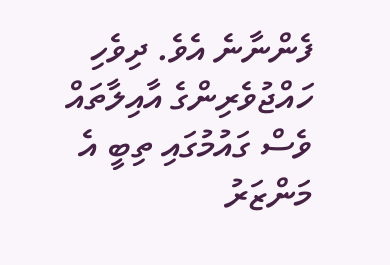ފެންނާނެ އެވެ. ދިވެހި ހައްޖުވެރިންގެ އާއިލާތައް ވެސް ގައުމުގައި ތިބީ އެ މަންޒަރު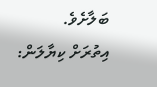ބަލާށެވެ.
އިތުރަށް ކިޔާލަން: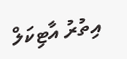އިތުރު އާޓިކަލް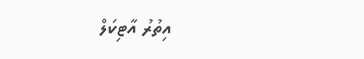އިތުރު އާޓިކަލް